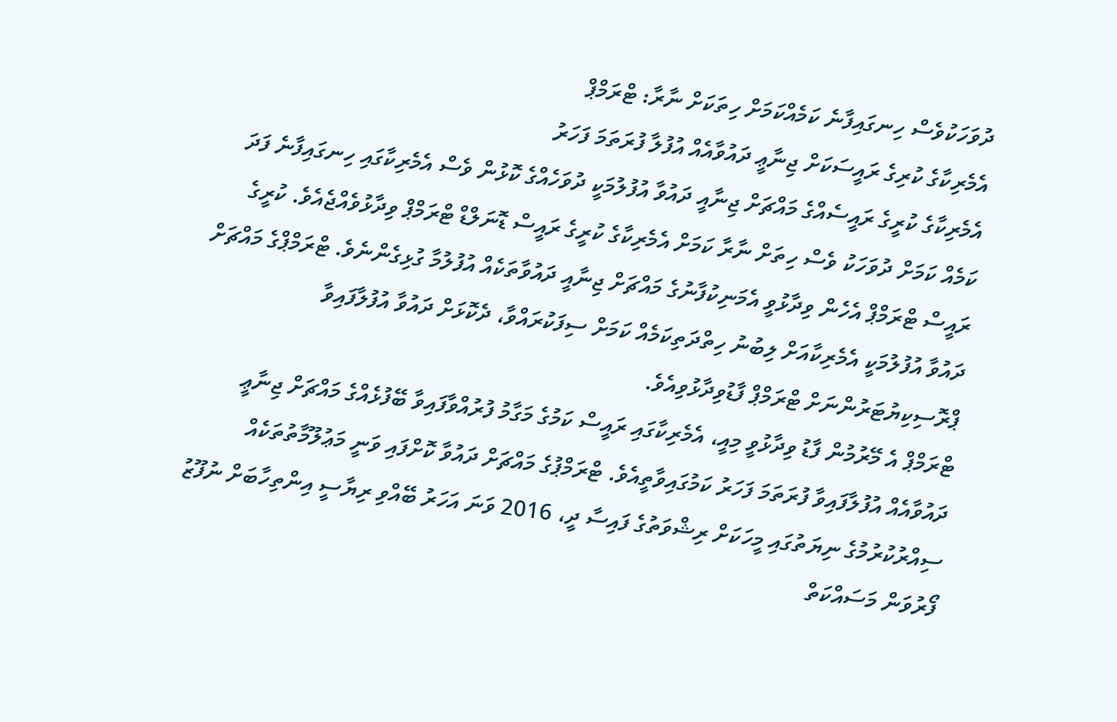ދުވަހަކުވެސް ހިނގައިފާނެ ކަމެއްކަމަށް ހިތަކަށް ނާރާ: ޓްރަމްޕް
އެމެރިކާގެ ކުރިގެ ރައީސަކަށް ޖިނާޢީ ދައުވާއެއް އުފުލާ ފުރަތަމަ ފަހަރު
އެމެރިކާގެ ކުރީގެ ރައީސެއްގެ މައްޗަށް ޖިނާއީ ދައުވާ އުފުލުމަކީ ދުވަހެއްގެ ކޮޅުން ވެސް އެމެރިކާގައި ހިނގައިފާނެ ފަދަ ކަމެއް ކަމަށް ދުވަހަކު ވެސް ހިތަށް ނާރާ ކަމަށް އެމެރިކާގެ ކުރީގެ ރައީސް ޑޮނަލްޑް ޓްރަމްޕް ވިދާޅުވެއްޖެއެވެ. ކުރީގެ ރައީސް ޓްރަމްޕް އެހެން ވިދާޅުވީ އެމަނިކުފާނުގެ މައްޗަށް ޖިނާއީ ދައުވާތަކެއް އުފުލުމާ ގުޅިގެންނެވެ. ޓްރަމްޕްގެ މައްޗަށް ދައުވާ އުފުލުމަކީ އެމެރިކާއަށް ލިބުނު ހިތްދަތިކަމެއް ކަމަށް ސިފަކުރައްވާ، ދެކޮޅަށް ދައުވާ އުފުލާފައިވާ ޕްރޮސިކިޔުޓަރުންނަށް ޓްރަމްޕް ފާޑުވިދާޅުވިއެވެ.
ޓްރަމްޕް އެ މޭރުމުން ފާޑު ވިދާޅުވީ މިއީ، އެމެރިކާގައި ރައީސް ކަމުގެ މަގާމު ފުރުއްވާފައިވާ ބޭފުޅެއްގެ މައްޗަށް ޖިނާޢީ ދައުވާއެއް އުފުލާފައިވާ ފުރަތަމަ ފަހަރު ކަމުގައިވާތީއެވެ. ޓްރަމްޕުގެ މައްޗަށް ދައުވާ ކޮށްފައި ވަނީ މަޢުލޫމާތުތަކެއް ސިއްރުކުރުމުގެ ނިޔަތުގައި މީހަކަށް ރިޝްވަތުގެ ފައިސާ ދީ، 2016 ވަނަ އަހަރު ބޭއްވި ރިޔާސީ އިންތިހާބަށް ނުފޫޒު ފޯރުވަން މަސައްކަތް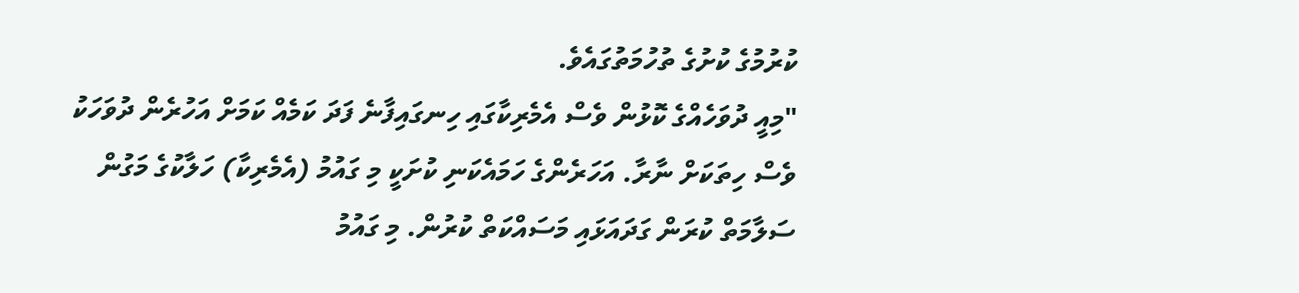ކުރުމުގެ ކުށުގެ ތުހުމަތުގައެވެ.
"މިއީ ދުވަހެއްގެ ކޮޅުން ވެސް އެމެރިކާގައި ހިނގައިފާނެ ފަދަ ކަމެއް ކަމަށް އަހުރެން ދުވަހަކު ވެސް ހިތަކަށް ނާރާ. އަހަރެންގެ ހަމައެކަނި ކުށަކީ މި ގައުމު (އެމެރިކާ) ހަލާކުގެ މަގުން ސަލާމަތް ކުރަން ގަދައަޅައި މަސައްކަތް ކުރުން. މި ގައުމު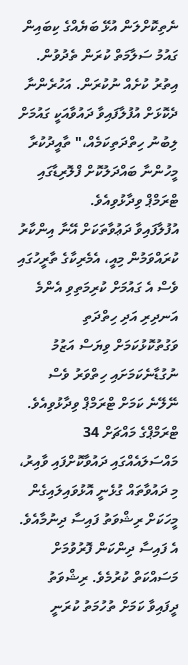ނެތިކޮށްލަން އުޅޭ ބަޔެއްގެ ކިބައިން ގައުމު ސަލާމަތް ކުރަން ތެދުވުން. އިތުރު ކުށެއް ނުކުރަން. އަހުރެންނާ ދެކޮޅަށް އުފުލާފައިވާ ދައުވާއަކީ ގައުމަށް ލިބުނު ހިތްދަތިކަމެއް،" ތާއީދުކުރާ މީހުންނާ ބައްދަލުކޮށް ފްލޮރިޑާގައި ޓްރަމްޕް ވިދާޅުވިއެވެ.
އުފުލާފައިވާ ދަޢުވާތަކަށް އޭނާ އިންކާރު ކުރައްވަމުން މިއީ، އެމެރިކާގެ ތާރީހުގައި ވެސް އެ ގައުމަށް ކުރިމަތިވި އެންމެ އަނދިރި އަދި ހިތްދަތި ވަގުތުކޮޅުކަމަށް ވިޔަސް އަޒުމު ނުގުޑާނެކަމަށައި ހިތްވަރު ވެސް ނޭލޭނެ ކަމަށް ޓްރަމްޕް ވިދާޅުވިއެވެ.
ޓްރަމްޕްގެ މައްޗަށް 34 މައްސަލައެއްގައި ދައުވާކޮށްފައި ވާއިރު، މި ދައުވާތައް ގުޅެނީ އޮޅުވައިލައިގެން މީހަކަށް ރިޝްވަތު ފައިސާ ދިނުމާއެވެ. އެ ފައިސާ ދިންކަން ފޮރުވުމަށް މަސައްކަތް ކުރުމެވެ. ރިޝްވަތު ދީފައިވާ ކަމަށް ތުހުމަތު ކުރަނީ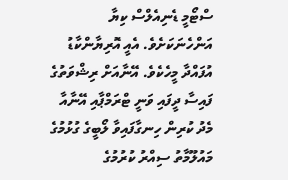ސްޓޯމީ ޑެނިއެލްސް ކިޔާ އަންހެނަކަށެވެ. އެއީ އޮރިޔާންކާޑު އުފައްދާ މީހެކެވެ. އޭނާއަށް ރިޝްވަތުގެ ފައިސާ ދީފައި ވަނީ ޓްރަމްޕާއި އޭނާއާ މެދު ކުރިން ހިނގާފައިވާ ލޯބީގެ ގުޅުމުގެ މައުލޫމާތު ސިއްރު ކުރުމުގެ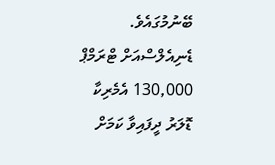ބޭނުމުގައެވެ.
ޑެނިއެލްސްއަށް ޓްރަމްޕް 130,000 އެމެރިކާ ޑޮލަރު ދީފައިވާ ކަމަށް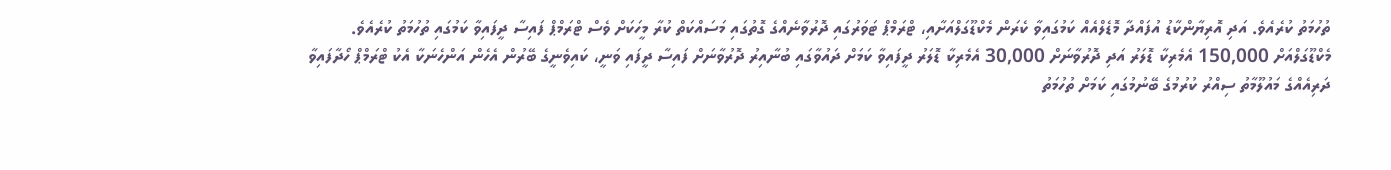ތުހުމަތު ކުރެއެވެ. އަދި އޮރިޔާންކާޑު އުފައްދާ މޮޑެލްއެއް ކަމުގައިވާ ކެރަން މެކްޑޫގަލްއަށާއި، ޓްރަމްޕް ޓަވަރުގައި ދޮރުވާނެއްގެ ގޮތުގައި މަސައްކަތް ކުރާ މީހަކަށް ވެސް ޓްރަމްޕް ފައިސާ ދީފައިވާ ކަމުގައި ތުހުމަތު ކުރެއެވެ. މެކްޑޫގަލްއަށް 150,000 އެމެރިކާ ޑޮލަރު އަދި ދޮރުވާނަށް 30,000 އެމެރިކާ ޑޮލަރު ދީފައިވާ ކަމަށް ދައުވާގައި ބުނާއިރު ދޮރުވާނަށް ފައިސާ ދީފައި ވަނީ، ކައިވެނީގެ ބޭރުން އެހެން އަންހެނަކާ އެކު ޓްރަމްޕް ހޯދާފައިވާ ދަރިއެއްގެ މައުލޫމާތު ސިއްރު ކުރުމުގެ ބޭނުމުގައި ކަމަށް ތުހުމަތު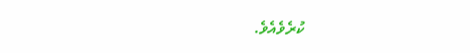ކުރެވެއެވެ.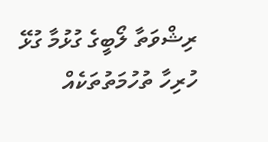ރިޝްވަތާ ލޯބީގެ ގުޅުމާ ގުޅޭ ހުރިހާ ތުހުމަތުތަކެއް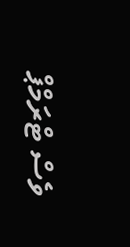ވެސް ޓްރަމްޕް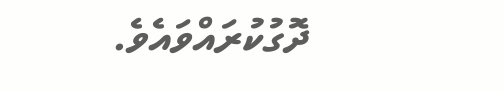ދޮގުކުރައްވައެވެ.